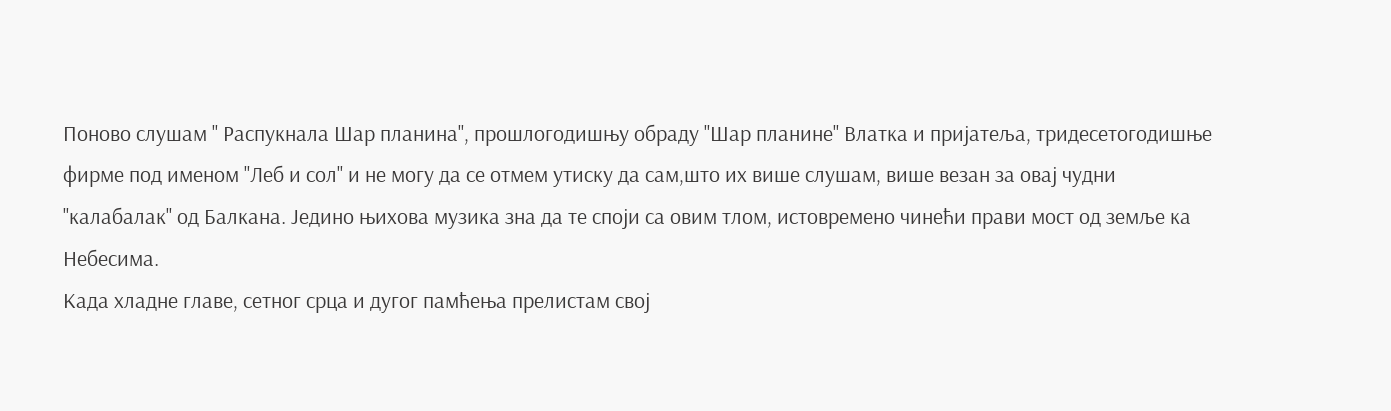Поново слушам '' Распукнала Шар планина'', прошлогодишњу обраду ''Шар планине'' Влатка и пријатеља, тридесетогодишње фирме под именом ''Леб и сол'' и не могу да се отмем утиску да сам,што их више слушам, више везан за овај чудни ''калабалак'' од Балкана. Једино њихова музика зна да те споји са овим тлом, истовремено чинећи прави мост од земље ка Небесима.
Када хладне главе, сетног срца и дугог памћења прелистам свој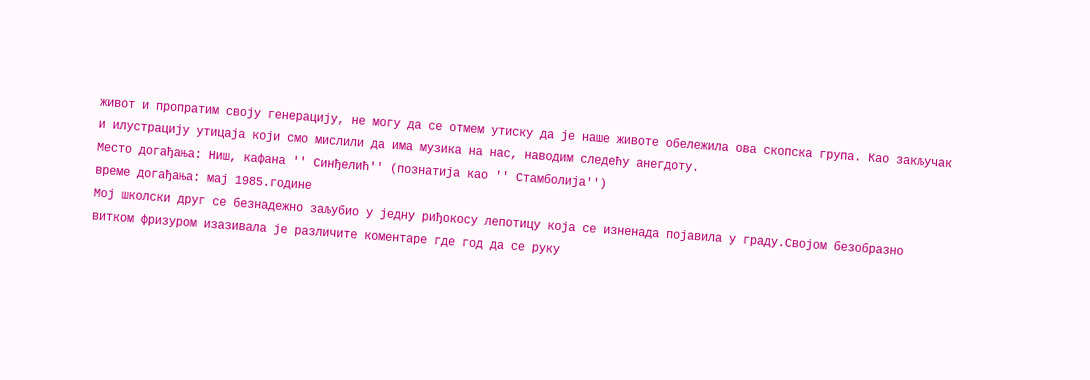живот и пропратим своју генерацију, не могу да се отмем утиску да је наше животе обележила ова скопска група. Као закључак и илустрацију утицаја који смо мислили да има музика на нас, наводим следећу анегдоту.
Место догађања: Ниш, кафана '' Синђелић'' (познатија као '' Стамболија'')
време догађања: мај 1985.године
Мој школски друг се безнадежно заљубио у једну риђокосу лепотицу која се изненада појавила у граду.Својом безобразно витком фризуром изазивала је различите коментаре где год да се руку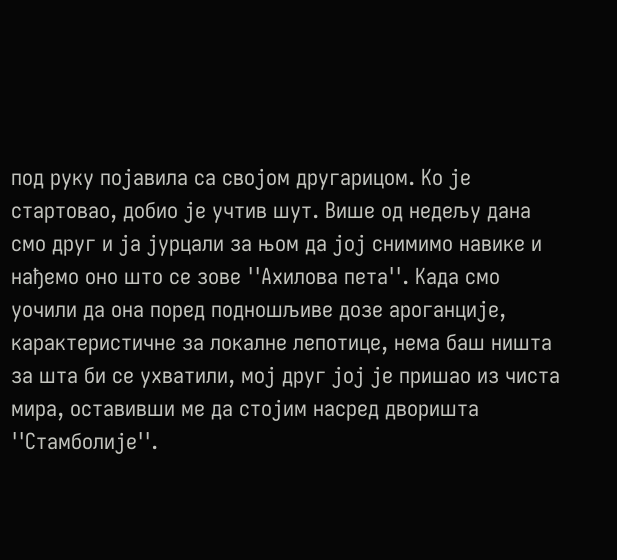под руку појавила са својом другарицом. Ко је стартовао, добио је учтив шут. Више од недељу дана смо друг и ја јурцали за њом да јој снимимо навике и нађемо оно што се зове ''Ахилова пета''. Када смо уочили да она поред подношљиве дозе ароганције, карактеристичне за локалне лепотице, нема баш ништа за шта би се ухватили, мој друг јој је пришао из чиста мира, оставивши ме да стојим насред дворишта ''Стамболије''.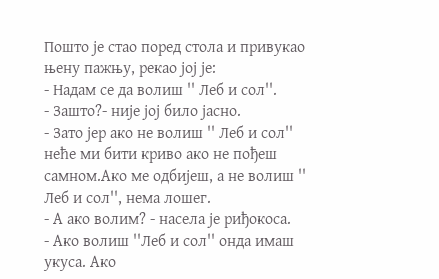Пошто је стао поред стола и привукао њену пажњу, рекао јој је:
- Надам се да волиш '' Леб и сол''.
- Зашто?- није јој било јасно.
- Зато јер ако не волиш '' Леб и сол'' неће ми бити криво ако не пођеш самном.Ако ме одбијеш, а не волиш '' Леб и сол'', нема лошег.
- А ако волим? - насела је риђокоса.
- Ако волиш ''Леб и сол'' онда имаш укуса. Ако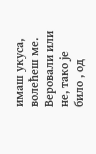имаш укуса, волећеш ме.
Веровали или не, тако је било , од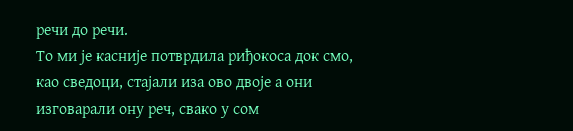речи до речи.
То ми је касније потврдила риђокоса док смо, као сведоци, стајали иза ово двоје а они изговарали ону реч, свако у сом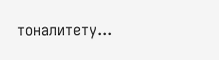тоналитету...